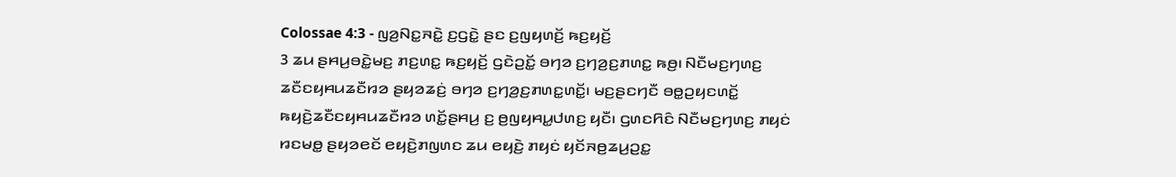Colossae 4:3 - ꤜꤤ꤬ꤡꤢ꤭ꤏꤢꤧ꤭ ꤢ꤬ꤞꤢꤧ꤭ ꤔꤢ ꤢ꤬ꤜꤟꤛꤢꤩ꤬ ꤒꤢ꤬ꤟꤢꤩ꤬
3 ꤘꤣ ꤔꤌꤣ꤬ꤋꤢꤧ꤭ꤗꤢ꤬ ꤊꤢ꤬ꤛꤢ꤭ ꤒꤢ꤬ꤟꤢꤩ꤬ ꤞꤢꤧꤑꤢꤩ꤭ ꤋꤚꤤ ꤢ꤬ꤚꤤ꤬ꤢ꤬ꤊꤛꤢ꤭ ꤒꤥ꤬꤯ ꤡꤢꤪꤗꤢ꤬ꤚꤛꤢ꤬ ꤘꤢꤪꤢꤟꤌꤣꤘꤢꤪꤙꤤ ꤔꤟꤤꤘꤢꤦ꤬ ꤋꤚꤤ ꤢ꤬ꤚꤤ꤬ꤢ꤬ꤊꤛꤢ꤭ꤛꤢꤩ꤭꤯ ꤗꤢ꤬ꤔꤢꤚꤢꤪ ꤋꤥ꤭ꤑꤟꤢꤛꤢꤩ꤭ ꤒꤟꤢꤧ꤬ꤘꤢꤪꤢꤟꤌꤣꤘꤢꤪꤙꤤ ꤛꤢꤩ꤭ꤔꤌꤣ꤬ ꤢ꤬ ꤥ꤬ꤜꤟꤌꤣ꤭ꤓꤛꤢ꤬ ꤟꤢꤪ꤯ ꤞꤛꤢꤖꤢꤨ ꤡꤢꤪꤗꤢ꤬ꤚꤛꤢ꤬ ꤊꤟꤢꤦ ꤙꤢꤗꤥ꤭ ꤔꤟꤤꤕꤢꤩ ꤕꤟꤢꤧ꤬ꤊꤜꤛꤢ ꤘꤣ ꤕꤟꤢꤧ꤬ ꤊꤟꤢꤦ ꤟꤢꤩꤏꤥ꤬ꤘꤣ꤬ꤑꤢ꤭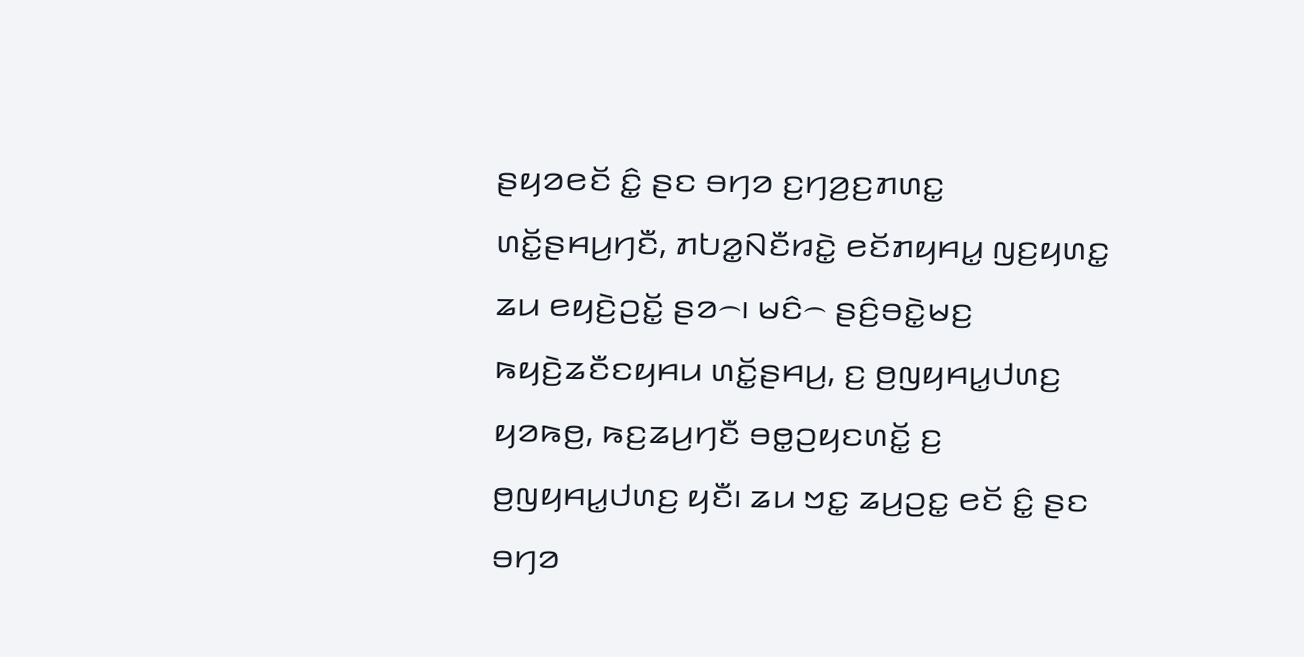ꤔꤟꤤꤕꤢꤩ ꤢꤨ꤭ ꤔꤢ ꤋꤚꤤ ꤢ꤬ꤚꤤ꤬ꤢ꤬ꤊꤛꤢ꤭ ꤛꤢꤩ꤭ꤔꤌꤣ꤬ꤚꤢꤪ, ꤊꤝꤤ꤭ꤡꤢꤪꤙꤢꤧ꤭ ꤕꤢꤩꤊꤟꤌꤣ꤭ ꤜꤢ꤬ꤟꤛꤢ꤭ ꤘꤣ ꤕꤟꤢꤧ꤬ꤑꤢꤩ꤭ ꤔꤤ꤮꤯ ꤗꤢꤨ꤮ ꤔꤢꤨ꤬ꤋꤢꤧ꤭ꤗꤢ꤬ ꤒꤟꤢꤧ꤬ꤘꤢꤪꤢꤟꤌꤣ ꤛꤢꤩ꤭ꤔꤌꤣ꤬, ꤢ꤬ ꤥ꤬ꤜꤟꤌꤣ꤭ꤓꤛꤢ꤬ ꤟꤤꤒꤥ꤬, ꤒꤢ꤬ꤘꤣ꤬ꤚꤢꤪ ꤋꤥ꤭ꤑꤟꤢꤛꤢꤩ꤭ ꤢ꤬ ꤥ꤬ꤜꤟꤌꤣ꤭ꤓꤛꤢ꤬ ꤟꤢꤪ꤯ ꤘꤣ ꤠꤢ꤭ ꤘꤣ꤬ꤑꤢ꤭ ꤕꤢꤩ ꤢꤨ꤭ ꤔꤢ ꤋꤚꤤ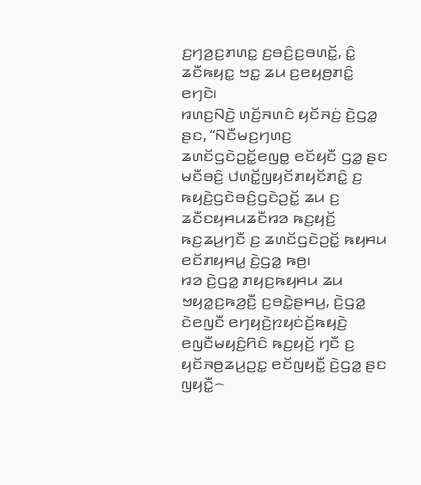ꤢ꤬ꤚꤤ꤬ꤢ꤬ꤊꤛꤢ꤭ ꤢ꤬ꤋꤢꤨ꤬ꤢ꤬ꤋꤛꤢꤩ꤭, ꤢꤨ꤭ ꤘꤢꤪꤒꤟꤢ꤭ ꤠꤢ꤭ ꤘꤣ ꤢ꤬ꤕꤟꤥ꤬ꤊꤢꤨ꤭ ꤕꤚꤢꤧ꤯
ꤙꤛꤢ꤬ꤡꤢꤧ꤬ ꤛꤢꤩ꤬ꤏꤛꤢꤨ ꤟꤢꤩꤏꤢꤦ꤬ ꤢꤧ꤬ꤞꤤ꤭ ꤔꤢ, “ꤡꤢꤪꤗꤢ꤬ꤚꤛꤢ꤬ ꤘꤛꤢꤩꤞꤢꤧꤑꤢꤩ꤭ꤕꤜꤥ꤭ ꤕꤢꤩꤟꤢꤪ ꤞꤤ꤭ ꤔꤢ ꤗꤢꤪꤋꤢꤨ꤬ ꤓꤛꤢꤩ꤭ꤜꤟꤢꤩꤊꤟꤢꤩꤊꤢꤨ꤭ ꤢ꤬ ꤒꤟꤢꤧ꤬ꤞꤢꤧꤋꤢꤨ꤬ꤞꤢꤧꤑꤢꤩ꤭ ꤘꤣ ꤢ꤬ ꤘꤢꤪꤢꤟꤌꤣꤘꤢꤪꤙꤤ ꤒꤢ꤬ꤟꤢꤩ꤬ ꤒꤢ꤬ꤘꤣ꤬ꤚꤢꤪ ꤢ꤬ ꤘꤛꤢꤩꤞꤢꤧꤑꤢꤩ꤭ ꤒꤟꤌꤣ ꤕꤢꤩꤊꤟꤌꤣ꤭ ꤢꤧ꤬ꤞꤤ꤭ ꤒꤥ꤬꤯
ꤙꤤ ꤢꤧ꤬ꤞꤤ꤭ ꤊꤟꤢ꤬ꤒꤟꤌꤣ ꤘꤣ ꤠꤟꤤ꤭ꤢ꤬ꤒꤤ꤬ꤢꤪ꤬ ꤢ꤬ꤋꤢꤧ꤭ꤔꤌꤣ꤬, ꤢꤧ꤬ꤞꤤ꤭ ꤢꤧꤕꤜꤢꤪ ꤕꤚꤟꤢꤧ꤬ꤐꤟꤢꤦꤢꤩ꤬ꤒꤟꤢꤧ꤬ ꤕꤜꤢꤪꤗꤟꤢꤨ꤬ꤖꤢꤨ ꤒꤢ꤬ꤟꤢꤩ꤬ ꤚꤢꤪ ꤢ꤬ ꤟꤢꤩꤏꤥ꤬ꤘꤣ꤬ꤑꤢ꤭ ꤕꤢꤩꤜꤟꤢꤪ꤭ ꤢꤧ꤬ꤞꤤ꤭ ꤔꤢ ꤜꤟꤢꤪ꤭꤮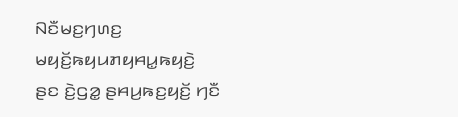ꤡꤢꤪꤗꤢ꤬ꤚꤛꤢ꤬ ꤗꤟꤢꤩ꤬ꤒꤟꤣꤊꤟꤌꤣ꤭ꤒꤟꤢꤧ꤬ ꤔꤢ ꤢꤧ꤬ꤞꤤ꤭ ꤔꤌꤣ꤬ꤒꤢ꤬ꤟꤢꤩ꤬ ꤚꤢꤪ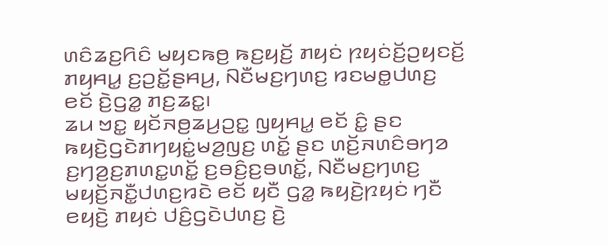ꤛꤢꤨꤘꤢ꤬ꤖꤢꤨ ꤗꤟꤢꤒꤥ꤬ ꤒꤢ꤬ꤟꤢꤩ꤬ ꤊꤟꤢꤦ ꤐꤟꤢꤦꤢꤩ꤬ꤑꤟꤢꤢꤩ꤬ ꤊꤟꤌꤣ꤭ ꤢ꤬ꤑꤢꤩ꤭ꤔꤌꤣ꤬, ꤡꤢꤪꤗꤢ꤬ꤚꤛꤢ꤬ ꤙꤢꤗꤥ꤭ꤓꤛꤢ꤬ ꤕꤢꤩ ꤢꤧ꤬ꤞꤤ꤭ ꤊꤢ꤬ꤘꤢ꤭꤯
ꤘꤣ ꤠꤢ꤭ ꤟꤢꤩꤏꤥ꤬ꤘꤣ꤬ꤑꤢ꤭ ꤜꤟꤌꤣ꤭ ꤕꤢꤩ ꤢꤨ꤭ ꤔꤢ ꤒꤟꤢꤧ꤬ꤞꤢꤧꤊꤚꤟꤢꤦ꤭ꤗꤤ꤬ꤜꤢ꤬ ꤛꤢꤩ꤭ ꤔꤢ ꤛꤢꤩ꤬ꤏꤛꤢꤨꤋꤚꤤ ꤢ꤬ꤚꤤ꤬ꤢ꤬ꤊꤛꤢ꤭ꤛꤢꤩ꤭ ꤢ꤬ꤋꤢꤨ꤬ꤢ꤬ꤋꤛꤢꤩ꤭, ꤡꤢꤪꤗꤢ꤬ꤚꤛꤢ꤬ ꤗꤟꤢꤩ꤬ꤏꤢꤪ꤭ꤓꤛꤢ꤬ꤙꤢꤧ ꤕꤢꤩ ꤟꤢꤪ ꤞꤤ꤭ ꤒꤟꤢꤧ꤬ꤐꤟꤢꤦ ꤚꤢꤪ ꤕꤟꤢꤧ꤬ ꤊꤟꤢꤦ ꤓꤢꤨ꤬ꤞꤢꤧꤓꤛꤢ꤬ ꤢꤧ꤬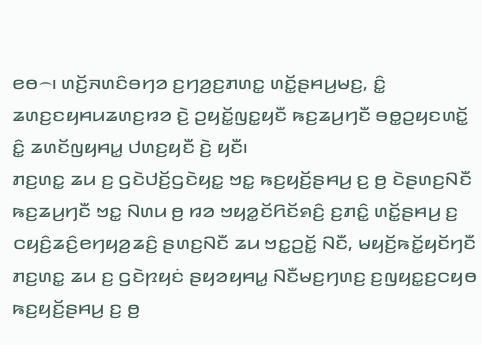ꤕꤥ꤮꤯ ꤛꤢꤩ꤬ꤏꤛꤢꤨꤋꤚꤤ ꤢ꤬ꤚꤤ꤬ꤢ꤬ꤊꤛꤢ꤭ ꤛꤢꤩ꤭ꤔꤌꤣ꤬ꤗꤢ꤬, ꤢꤨ꤭ ꤘꤛꤢ꤬ꤢꤟꤌꤣꤘꤛꤢ꤬ꤙꤤ ꤢꤧ꤬ ꤑꤟꤢꤩ꤭ꤜꤢ꤭ꤟꤢꤪ ꤒꤢ꤬ꤘꤣ꤬ꤚꤢꤪ ꤋꤥ꤭ꤑꤟꤢꤛꤢꤩ꤭ ꤢꤨ꤭ ꤘꤛꤢꤩꤜꤟꤌꤣ꤭ ꤓꤛꤢ꤬ꤟꤢꤪ ꤢꤧ꤬ ꤟꤢꤪ꤯
ꤊꤢ꤬ꤛꤢ꤭ ꤘꤣ ꤢ꤬ ꤞꤢꤧꤓꤢꤩ꤬ꤞꤢꤧꤟꤢ꤭ ꤠꤢ꤭ ꤒꤢ꤬ꤟꤢꤩ꤬ꤔꤌꤣ꤬ ꤢ꤬ ꤥ꤬ ꤢꤧꤔꤛꤢ꤬ꤡꤢꤪ ꤒꤢ꤬ꤘꤣ꤬ꤚꤢꤪ ꤠꤢ꤭ ꤡꤛꤣ ꤥ꤬ ꤙꤤ ꤠꤟꤤ꤭ꤢꤩꤖꤢꤩꤎꤢꤨ꤬ ꤢ꤬ꤊꤢꤨ꤭ ꤛꤢꤩ꤭ꤔꤌꤣ꤬ ꤢ꤬ ꤍꤟꤢꤨ꤬ꤘꤢꤨ꤬ꤕꤚꤟꤤ꤬ꤘꤢꤨ꤬ ꤔꤛꤢ꤬ꤡꤢꤪ ꤘꤣ ꤠꤢ꤭ꤑꤢꤩ꤭ ꤡꤢꤪ, ꤗꤟꤢꤩ꤬ꤒꤢꤩ꤭ꤟꤢꤩꤚꤢꤪ ꤊꤢ꤬ꤛꤢ꤭ ꤘꤣ ꤢ꤬ ꤞꤢꤧꤐꤟꤢꤦ ꤔꤟꤤꤟꤌꤣ꤭ ꤡꤢꤪꤗꤢ꤬ꤚꤛꤢ꤬ ꤢ꤬ꤜꤟꤢ꤭ꤢ꤬ꤍꤟꤥ ꤒꤢ꤬ꤟꤢꤩ꤬ꤔꤌꤣ꤬ ꤢ꤬ ꤥ꤬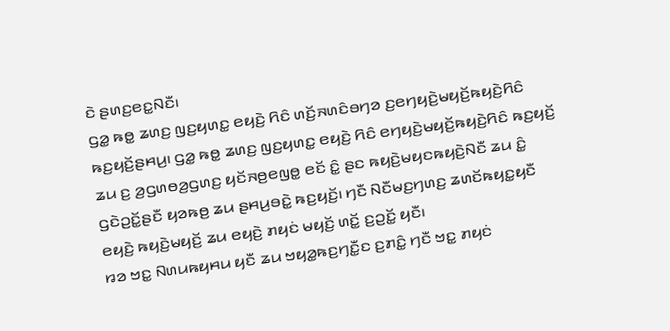ꤢꤧ ꤔꤛꤢ꤬ꤕꤢ꤭ꤡꤢꤪ꤯
ꤞꤤ꤭ ꤒꤥ꤭ ꤘꤛꤢ꤬ ꤜꤢ꤬ꤟꤛꤢ꤭ ꤕꤟꤢꤧ꤬ ꤖꤢꤨ ꤛꤢꤩ꤬ꤏꤛꤢꤨꤋꤚꤤ ꤢ꤬ꤕꤚꤟꤢꤧ꤬ꤗꤟꤢꤩ꤬ꤒꤟꤢꤧ꤬ꤖꤢꤨ ꤒꤢ꤬ꤟꤢꤩ꤬ꤔꤌꤣ꤬꤯ ꤞꤤ꤭ ꤒꤥ꤭ ꤘꤛꤢ꤬ ꤜꤢ꤬ꤟꤛꤢ꤭ ꤕꤟꤢꤧ꤬ ꤖꤢꤨ ꤕꤚꤟꤢꤧ꤬ꤗꤟꤢꤩ꤬ꤒꤟꤢꤧ꤬ꤖꤢꤨ ꤒꤢ꤬ꤟꤢꤩ꤬ ꤘꤣ ꤢ꤬ ꤤ꤬ꤞꤛꤥꤤ꤬ꤞꤛꤢ꤬ ꤟꤢꤩꤏꤥ꤬ꤕꤜꤥ꤭ ꤕꤢꤩ ꤢꤨ꤭ ꤔꤢ ꤒꤟꤢꤧ꤬ꤗꤟꤢꤒꤟꤢꤧ꤬ꤡꤢꤪ ꤘꤣ ꤢꤨ꤭ ꤞꤢꤧꤑꤢꤩ꤭ꤔꤢꤪ ꤟꤤꤒꤥ꤬ ꤘꤣ ꤔꤌꤣ꤬ꤋꤢꤧ꤭ ꤒꤢ꤬ꤟꤢꤩ꤬꤯ ꤚꤢꤪ ꤡꤢꤪꤗꤢ꤬ꤚꤛꤢ꤬ ꤘꤛꤢꤩꤒꤟꤢ꤭ꤟꤢꤪ ꤕꤟꤢꤧ꤬ ꤒꤟꤢꤧ꤬ꤗꤟꤢꤩ꤬ ꤘꤣ ꤕꤟꤢꤧ꤬ ꤊꤟꤢꤦ ꤗꤟꤢꤩ꤬ ꤛꤢꤩ꤭ ꤢ꤬ꤑꤢꤩ꤭ ꤟꤢꤪ꤯
ꤙꤤ ꤠꤢ꤭ ꤡꤛꤣꤒꤟꤌꤣ ꤟꤢꤪ ꤘꤣ ꤠꤟꤤ꤭ꤒꤢ꤬ꤚꤢꤪ꤭ꤢ ꤢ꤬ꤊꤢꤨ꤭ ꤚꤢꤪ ꤠꤢ꤭ ꤊꤟꤢꤦ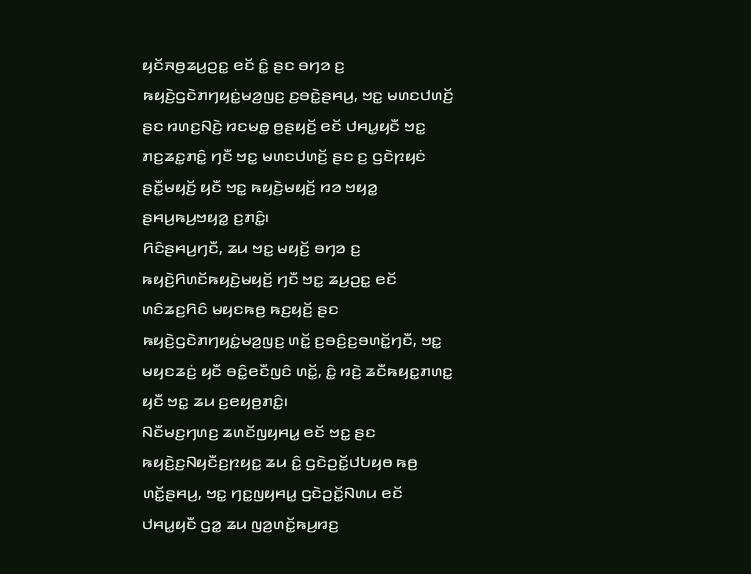ꤟꤢꤩꤏꤥ꤬ꤘꤣ꤬ꤑꤢ꤭ ꤕꤢꤩ ꤢꤨ꤭ ꤔꤢ ꤋꤚꤤ ꤢ꤬ ꤒꤟꤢꤧ꤬ꤞꤢꤧꤊꤚꤟꤢꤦ꤭ꤗꤤ꤬ꤜꤢ꤬ ꤢ꤬ꤋꤢꤧ꤭ꤔꤌꤣ꤬, ꤠꤢ꤭ ꤗꤛꤢꤓꤛꤢꤩ꤬ ꤔꤢ ꤙꤛꤢ꤬ꤡꤢꤧ꤬ ꤙꤢꤗꤥ꤭ ꤥ꤬ꤔꤟꤢꤩ꤬ ꤕꤢꤩ ꤓꤌꤣ꤭ꤟꤢꤪ ꤠꤢ꤭ ꤊꤢ꤬ꤘꤢ꤭ꤊꤢꤨ꤭ ꤚꤢꤪ ꤠꤢ꤭ ꤗꤛꤢꤓꤛꤢꤩ꤬ ꤔꤢ ꤢ꤬ ꤞꤢꤧꤐꤟꤢꤦ ꤔꤢꤪ꤭ꤗꤟꤢꤩ꤬ ꤟꤢꤪ ꤠꤢ꤭ ꤒꤟꤢꤧ꤬ꤗꤟꤢꤩ꤬ ꤙꤤ ꤠꤟꤤ꤭ ꤔꤌꤣ꤬ꤒꤣ꤬ꤠꤟꤤ꤭ ꤢ꤬ꤊꤢꤨ꤭꤯
ꤖꤢꤨꤔꤌꤣ꤬ꤚꤢꤪ, ꤘꤣ ꤠꤢ꤭ ꤗꤟꤢꤩ꤬ ꤋꤚꤤ ꤢ꤬ ꤒꤟꤢꤧ꤬ꤖꤛꤢꤩꤒꤟꤢꤧ꤬ꤗꤟꤢꤩ꤬ ꤚꤢꤪ ꤠꤢ꤭ ꤘꤣ꤬ꤑꤢ꤭ ꤕꤢꤩ ꤛꤢꤨꤘꤢ꤬ꤖꤢꤨ ꤗꤟꤢꤒꤥ꤬ ꤒꤢ꤬ꤟꤢꤩ꤬ ꤔꤢ ꤒꤟꤢꤧ꤬ꤞꤢꤧꤊꤚꤟꤢꤦ꤭ꤗꤤ꤬ꤜꤢ꤬ ꤛꤢꤩ꤭ ꤢ꤬ꤋꤢꤨ꤬ꤢ꤬ꤋꤛꤢꤩ꤭ꤚꤢꤪ, ꤠꤢ꤭ ꤗꤟꤢꤘꤢꤦ꤬ ꤟꤢꤪ ꤋꤢꤨ꤭ꤕꤢꤪꤜꤢꤨ ꤛꤢꤩ꤭, ꤢꤨ꤭ ꤙꤢꤧ꤬ ꤘꤢꤪꤒꤟꤢ꤭ꤊꤛꤢ꤭ ꤟꤢꤪ ꤠꤢ꤭ ꤘꤣ ꤢ꤬ꤕꤟꤥ꤬ꤊꤢꤨ꤭꤯
ꤡꤢꤪꤗꤢ꤬ꤚꤛꤢ꤬ ꤘꤛꤢꤩꤜꤟꤌꤣ꤭ ꤕꤢꤩ ꤠꤢ꤭ ꤔꤢ ꤒꤟꤢꤧ꤬ꤢ꤬ꤡꤟꤢꤪꤢ꤬ꤐꤟꤢ꤭ ꤘꤣ ꤢꤨ꤭ ꤞꤢꤧꤑꤢꤩ꤭ꤓꤝꤟꤥ ꤒꤥ꤬ ꤛꤢꤩ꤭ꤔꤌꤣ꤬, ꤠꤢ꤭ ꤚꤢ꤭ꤜꤟꤌꤣ꤭ ꤞꤢꤧꤑꤢꤩ꤭ꤡꤛꤣ ꤕꤢꤩ ꤓꤌꤣ꤭ꤟꤢꤪ ꤞꤤ꤭ ꤘꤣ ꤜꤤ꤬ꤛꤢꤩ꤭ꤒꤣ꤬ꤙꤢ꤬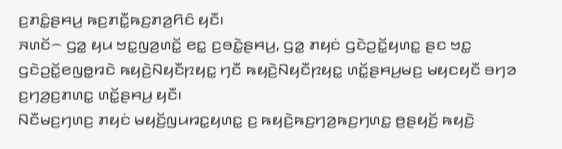ꤢ꤬ꤊꤢꤨ꤭ꤔꤌꤣ꤬ ꤒꤢ꤬ꤊꤢꤪ꤭ꤒꤢ꤬ꤊꤤ꤬ꤖꤢꤨ ꤟꤢꤪ꤯
ꤏꤛꤢꤩ꤮ ꤞꤤ꤭ ꤟꤣ ꤠꤢ꤭ꤜꤤ꤬ꤛꤢꤩ꤭ ꤕꤢ꤭ ꤢ꤬ꤋꤢꤧ꤭ꤔꤌꤣ꤬, ꤞꤤ꤭ ꤊꤟꤢꤦ ꤞꤢꤧꤑꤢꤩ꤭ꤟꤛꤢ꤭ ꤔꤢ ꤠꤢ꤭ ꤞꤢꤧꤑꤢꤩ꤭ꤕꤜꤥ꤭ꤙꤢꤧ ꤒꤟꤢꤧ꤬ꤡꤟꤢꤪꤐꤟꤢ꤭ ꤚꤢꤪ ꤒꤟꤢꤧ꤬ꤡꤟꤢꤪꤐꤟꤢ꤭ ꤛꤢꤩ꤭ꤔꤌꤣ꤬ꤗꤢ꤬ ꤗꤟꤢꤟꤢꤪ ꤋꤚꤤ ꤢ꤬ꤚꤤ꤬ꤢ꤬ꤊꤛꤢ꤭ ꤛꤢꤩ꤭ꤔꤌꤣ꤬ ꤟꤢꤪ꤯
ꤡꤢꤪꤗꤢ꤬ꤚꤛꤢ꤬ ꤊꤟꤢꤦ ꤗꤟꤢꤩ꤬ꤜꤣꤙꤢ꤭ꤟꤛꤢ꤭ ꤢ꤬ ꤒꤟꤢꤧ꤬ꤒꤢ꤬ꤚꤤ꤬ꤒꤢ꤬ꤚꤛꤢ꤭ ꤥ꤬ꤔꤟꤢꤩ꤬ ꤒꤟꤢꤧ꤬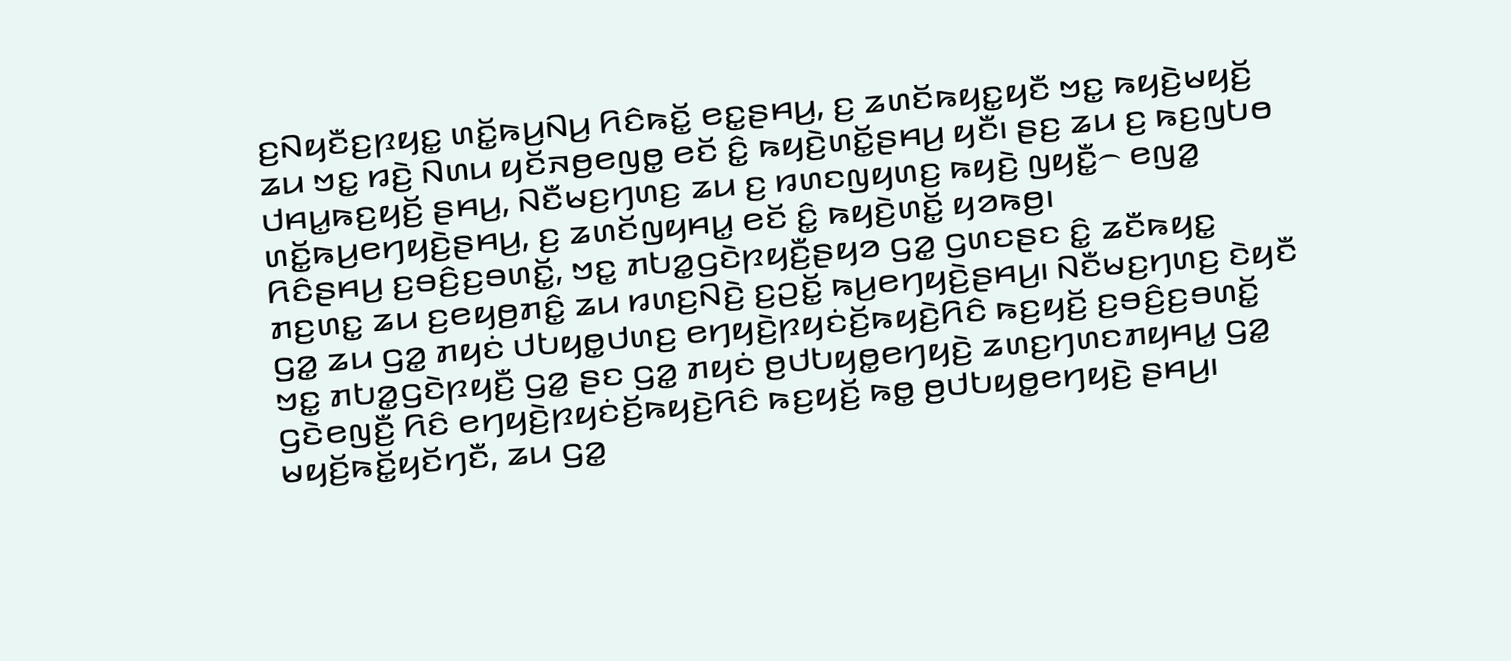ꤢ꤬ꤡꤟꤢꤪꤢ꤬ꤐꤟꤢ꤭ ꤛꤢꤩ꤭ꤒꤣ꤬ꤡꤣ꤬ ꤖꤢꤨꤒꤢꤩ꤭ ꤕꤢ꤭ꤔꤌꤣ꤬, ꤢ꤬ ꤘꤛꤢꤩꤒꤟꤢ꤭ꤟꤢꤪ ꤠꤢ꤭ ꤒꤟꤢꤧ꤬ꤗꤟꤢꤩ꤬ ꤘꤣ ꤠꤢ꤭ ꤙꤢꤧ꤬ ꤡꤛꤣ ꤟꤢꤩꤏꤥ꤬ꤕꤜꤥ꤭ ꤕꤢꤩ ꤢꤨ꤭ ꤒꤟꤢꤧ꤬ꤛꤢꤩ꤭ꤔꤌꤣ꤬ ꤟꤢꤪ꤯ ꤔꤢ꤬ ꤘꤣ ꤢ꤬ ꤒꤢ꤬ꤜꤝꤥ ꤓꤌꤣ꤭ꤒꤢ꤬ꤟꤢꤩ꤬ ꤔꤌꤣ꤬, ꤡꤢꤪꤗꤢ꤬ꤚꤛꤢ꤬ ꤘꤣ ꤢ꤬ ꤙꤛꤢꤜꤟꤛꤢ꤬ ꤒꤟꤢꤧ꤬ ꤜꤟꤢꤪ꤭꤮ ꤕꤜꤤ꤭ ꤛꤢꤩ꤭ꤒꤣ꤬ꤕꤚꤟꤢꤧ꤬ꤔꤌꤣ꤬, ꤢ꤬ ꤘꤛꤢꤩꤜꤟꤌꤣ꤭ ꤕꤢꤩ ꤢꤨ꤭ ꤒꤟꤢꤧ꤬ꤛꤢꤩ꤭ ꤟꤤꤒꤥ꤬꤯
ꤖꤢꤨꤔꤌꤣ꤬ ꤢ꤬ꤋꤢꤨ꤬ꤢ꤬ꤋꤛꤢꤩ꤭, ꤠꤢ꤭ ꤊꤝꤤ꤭ꤞꤢꤧꤐꤟꤢꤪ꤬ꤔꤟꤤ ꤞꤤ꤭ ꤞꤛꤢꤔꤢ ꤢꤨ꤭ ꤘꤢꤪꤒꤟꤢ꤭ ꤊꤢ꤬ꤛꤢ꤭ ꤘꤣ ꤢ꤬ꤕꤟꤥ꤬ꤊꤢꤨ꤭ ꤘꤣ ꤙꤛꤢ꤬ꤡꤢꤧ꤬ ꤢ꤬ꤑꤢꤩ꤭ ꤒꤣ꤬ꤕꤚꤟꤢꤧ꤬ꤔꤌꤣ꤬꤯ ꤡꤢꤪꤗꤢ꤬ꤚꤛꤢ꤬ ꤢꤧꤟꤢꤪ ꤞꤤ꤭ ꤘꤣ ꤞꤤ꤭ ꤊꤟꤢꤦ ꤓꤝꤟꤥ꤭ꤓꤛꤢ꤬ ꤕꤚꤟꤢꤧ꤬ꤐꤟꤢꤦꤢꤩ꤬ꤒꤟꤢꤧ꤬ꤖꤢꤨ ꤒꤢ꤬ꤟꤢꤩ꤬ ꤢ꤬ꤋꤢꤨ꤬ꤢ꤬ꤋꤛꤢꤩ꤭ ꤠꤢ꤭ ꤊꤝꤤ꤭ꤞꤢꤧꤐꤟꤢꤪ꤬ ꤞꤤ꤭ ꤔꤢ ꤞꤤ꤭ ꤊꤟꤢꤦ ꤥ꤬ꤓꤝꤟꤥ꤭ꤕꤚꤟꤢꤧ꤬ ꤘꤛꤢ꤬ꤚꤛꤢꤊꤟꤌꤣ꤭ ꤞꤤ꤭ ꤞꤢꤧꤕꤜꤢꤪ꤬ ꤖꤢꤨ ꤕꤚꤟꤢꤧ꤬ꤐꤟꤢꤦꤢꤩ꤬ꤒꤟꤢꤧ꤬ꤖꤢꤨ ꤒꤢ꤬ꤟꤢꤩ꤬ ꤒꤥ꤭ ꤥ꤬ꤓꤝꤟꤥ꤭ꤕꤚꤟꤢꤧ꤬ ꤔꤌꤣ꤬꤯
ꤗꤟꤢꤩ꤬ꤒꤢꤩ꤭ꤟꤢꤩꤚꤢꤪ, ꤘꤣ ꤞꤤ꤭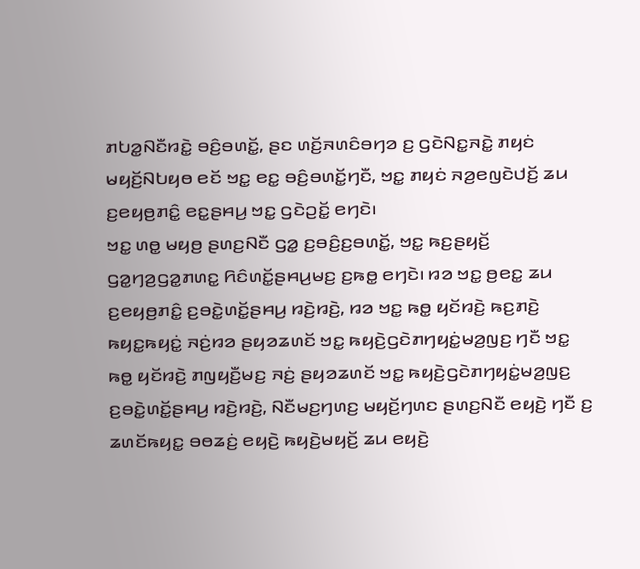ꤊꤝꤤ꤭ꤡꤢꤪꤙꤢꤧ꤭ ꤋꤢꤨ꤬ꤋꤛꤢꤩ꤭, ꤔꤢ ꤛꤢꤩ꤬ꤏꤛꤢꤨꤋꤚꤤ ꤢ꤬ ꤞꤢꤧꤡꤢ꤭ꤏꤢꤧ꤭ ꤊꤟꤢꤦ ꤗꤟꤢꤩ꤬ꤡꤝꤟꤥ ꤕꤢꤩ ꤠꤢ꤭ ꤕꤢ꤭ ꤋꤢꤨ꤬ꤋꤛꤢꤩ꤭ꤚꤢꤪ, ꤠꤢ꤭ ꤊꤟꤢꤦ ꤏꤤ꤬ꤕꤜꤢꤧꤓꤢꤩ꤬ ꤘꤣ ꤢ꤬ꤕꤟꤥ꤬ꤊꤢꤨ꤭ ꤕꤢ꤭ꤔꤌꤣ꤬ ꤠꤢ꤭ ꤞꤢꤧꤑꤢꤩ꤭ ꤕꤚꤢꤧ꤯
ꤠꤢ꤭ ꤛꤥ꤭ ꤗꤟꤥ꤬ ꤔꤛꤢ꤬ꤡꤢꤪ ꤞꤤ꤭ ꤢ꤬ꤋꤢꤨ꤬ꤢ꤬ꤋꤛꤢꤩ꤭, ꤠꤢ꤭ ꤒꤢ꤬ꤔꤟꤢꤩ꤬ ꤞꤤ꤭ꤚꤤ꤬ꤞꤤ꤭ꤊꤛꤢ꤭ ꤖꤢꤨꤛꤢꤩ꤭ꤔꤌꤣ꤬ꤗꤢ꤬ ꤢ꤬ꤒꤥ꤭ ꤕꤚꤢꤧ꤯ ꤙꤤ ꤠꤢ꤭ ꤥ꤬ꤕꤢ꤭ ꤘꤣ ꤢ꤬ꤕꤟꤥ꤬ꤊꤢꤨ꤭ ꤢ꤬ꤋꤢꤧ꤭ꤛꤢꤩ꤭ꤔꤌꤣ꤬ ꤙꤢꤧ꤬ꤙꤢꤧ꤬, ꤙꤤ ꤠꤢ꤭ ꤒꤥ꤭ ꤟꤢꤩꤙꤢꤧ꤬ ꤒꤢ꤬ꤊꤢꤧ꤬ ꤒꤟꤢ꤭ꤒꤟꤢꤦ꤭ ꤏꤢꤦ꤬ꤙꤤ ꤔꤟꤤꤘꤛꤢꤩ ꤠꤢ꤭ ꤒꤟꤢꤧ꤬ꤞꤢꤧꤊꤚꤟꤢꤦ꤭ꤗꤤ꤬ꤜꤢ꤬ ꤚꤢꤪ ꤠꤢ꤭ ꤒꤥ꤭ ꤟꤢꤩꤙꤢꤧ꤬ ꤊꤜꤟꤢꤪ꤬ꤗꤢ꤬ ꤏꤢꤦ꤬ ꤔꤟꤤꤘꤛꤢꤩ ꤠꤢ꤭ ꤒꤟꤢꤧ꤬ꤞꤢꤧꤊꤚꤟꤢꤦ꤭ꤗꤤ꤬ꤜꤢ꤬ ꤢ꤬ꤋꤢꤧ꤭ꤛꤢꤩ꤭ꤔꤌꤣ꤬ ꤙꤢꤧ꤬ꤙꤢꤧ꤬, ꤡꤢꤪꤗꤢ꤬ꤚꤛꤢ꤬ ꤗꤟꤢꤩ꤬ꤚꤛꤢ ꤔꤛꤢ꤬ꤡꤢꤪ ꤕꤟꤢꤧ꤬ ꤚꤢꤪ ꤢ꤬ ꤘꤛꤢꤩꤒꤟꤢ꤭ ꤋꤥꤘꤢꤦ꤬ ꤕꤟꤢꤧ꤬ ꤒꤟꤢꤧ꤬ꤗꤟꤢꤩ꤬ ꤘꤣ ꤕꤟꤢꤧ꤬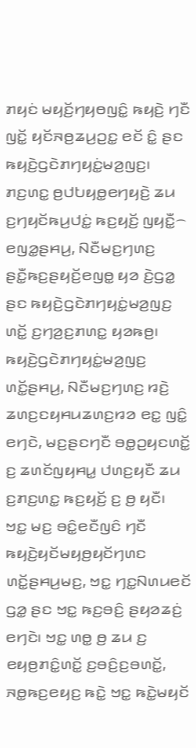ꤊꤟꤢꤦ ꤗꤟꤢꤩ꤬ꤚꤟꤥꤜꤢꤨ꤭ ꤒꤟꤢꤧ꤬ ꤚꤢꤪ ꤜꤢꤩ꤭ ꤟꤢꤩꤏꤥ꤬ꤘꤣ꤬ꤑꤢ꤭ ꤕꤢꤩ ꤢꤨ꤭ ꤔꤢ ꤒꤟꤢꤧ꤬ꤞꤢꤧꤊꤚꤟꤢꤦ꤭ꤗꤤ꤬ꤜꤢ꤬꤯
ꤊꤢ꤬ꤛꤢ꤭ ꤥ꤬ꤓꤝꤟꤥ꤭ꤕꤚꤟꤢꤧ꤬ ꤘꤣ ꤢ꤬ꤚꤟꤢꤩꤒꤣ꤬ꤓꤢꤦ꤭ ꤒꤢ꤬ꤟꤢꤩ꤬ ꤜꤟꤢꤪ꤭꤮ ꤕꤜꤤ꤭ꤔꤌꤣ꤬, ꤡꤢꤪꤗꤢ꤬ꤚꤛꤢ꤬ ꤔꤢꤪ꤭ꤒꤢ꤬ꤔꤟꤢꤩ꤬ꤕꤜꤥ꤭ ꤟꤤ ꤢꤧ꤬ꤞꤤ꤭ ꤔꤢ ꤒꤟꤢꤧ꤬ꤞꤢꤧꤊꤚꤟꤢꤦ꤭ꤗꤤ꤬ꤜꤢ꤬ ꤛꤢꤩ꤭ ꤢ꤬ꤚꤤ꤬ꤢ꤬ꤊꤛꤢ꤭ ꤟꤤꤒꤥ꤬꤯ ꤒꤟꤢꤧ꤬ꤞꤢꤧꤊꤚꤟꤢꤦ꤭ꤗꤤ꤬ꤜꤢ꤬ ꤛꤢꤩ꤭ꤔꤌꤣ꤬, ꤡꤢꤪꤗꤢ꤬ꤚꤛꤢ꤬ ꤙꤢꤧ꤬ ꤘꤛꤢ꤬ꤢꤟꤌꤣꤘꤛꤢ꤬ꤙꤤ ꤕꤢ꤭ ꤜꤢꤨ꤭ ꤕꤚꤢꤧ, ꤗꤢ꤬ꤔꤢꤚꤢꤪ ꤋꤥ꤭ꤑꤟꤢꤛꤢꤩ꤭ ꤢ꤬ ꤘꤛꤢꤩꤜꤟꤌꤣ꤭ ꤓꤛꤢ꤬ꤟꤢꤪ ꤘꤣ ꤢ꤬ꤊꤢ꤬ꤛꤢ꤭ ꤒꤢ꤬ꤟꤢꤩ꤬ ꤢ꤬ ꤥ꤬ ꤟꤢꤪ꤯
ꤠꤢ꤭ ꤗꤢ꤬ ꤋꤢꤨ꤭ꤕꤢꤪꤜꤢꤨ ꤚꤢꤪ ꤒꤟꤢꤧ꤬ꤟꤢꤩꤗꤟꤥ꤬ꤟꤢꤩꤚꤛꤢ ꤛꤢꤩ꤭ꤔꤌꤣ꤬ꤗꤢ꤬, ꤠꤢ꤭ ꤚꤢ꤭ꤡꤛꤣꤕꤢꤩ ꤞꤤ꤭ ꤔꤢ ꤠꤢ꤭ ꤒꤢ꤬ꤋꤢꤨ꤬ ꤔꤟꤤꤘꤢꤦ꤬ ꤕꤚꤢꤧ꤯ ꤠꤢ꤭ ꤛꤥ꤭ ꤥ꤬ ꤘꤣ ꤢ꤬ ꤕꤟꤥ꤬ꤊꤢꤨ꤭ꤛꤢꤩ꤭ ꤢ꤬ꤋꤢꤨ꤬ꤢ꤬ꤋꤛꤢꤩ꤭, ꤏꤥ꤭ꤒꤢ꤬ꤕꤟꤢ꤬ ꤒꤢꤧ꤭ ꤠꤢ꤭ ꤒꤢꤧ꤭ꤗꤟꤢꤩ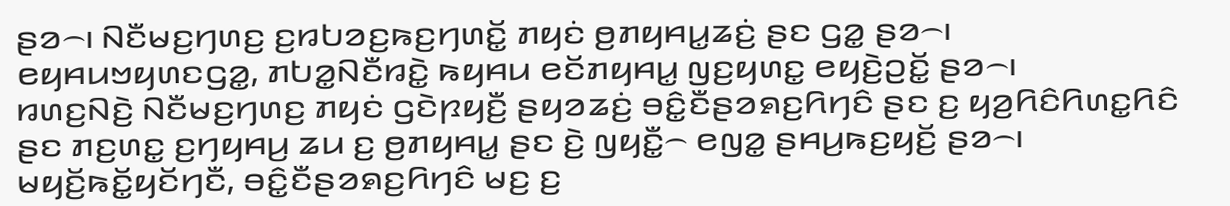ꤔꤤ꤮꤯ ꤡꤢꤪꤗꤢ꤬ꤚꤛꤢ꤬ ꤢ꤬ꤙꤝꤤꤢ꤬ꤒꤢ꤬ꤚꤛꤢꤩ꤭ ꤊꤟꤢꤦ ꤥ꤬ꤊꤟꤌꤣ꤭ꤘꤢꤦ꤬ ꤔꤢ ꤞꤤ꤭ ꤔꤤ꤮꤯
ꤕꤟꤌꤣꤠꤟꤛꤢꤞꤤ꤭, ꤊꤝꤤ꤭ꤡꤢꤪꤙꤢꤧ꤭ ꤒꤟꤌꤣ ꤕꤢꤩꤊꤟꤌꤣ꤭ ꤜꤢ꤬ꤟꤛꤢ꤭ ꤕꤟꤢꤧ꤬ꤑꤢꤩ꤭ ꤔꤤ꤮꤯
ꤙꤛꤢ꤬ꤡꤢꤧ꤬ ꤡꤢꤪꤗꤢ꤬ꤚꤛꤢ꤬ ꤊꤟꤢꤦ ꤞꤢꤧꤐꤟꤢꤪ꤬ ꤔꤟꤤꤘꤢꤦ꤬ ꤋꤢꤨ꤭ꤢꤪꤔꤤꤎꤢ꤬ꤖꤚꤢꤨ ꤔꤢ ꤢ꤬ ꤟꤤ꤬ꤖꤢꤨꤖꤛꤢ꤭ꤖꤢꤨ ꤔꤢ ꤊꤢ꤬ꤛꤢ꤭ ꤢ꤬ꤚꤟꤌꤣ꤬ ꤘꤣ ꤢ꤬ ꤥ꤬ꤊꤟꤌꤣ꤭ ꤔꤢ ꤢꤧ꤬ ꤜꤟꤢꤪ꤭꤮ ꤕꤜꤤ꤭ ꤔꤌꤣ꤬ꤒꤢ꤬ꤟꤢꤩ꤬ ꤔꤤ꤮꤯ ꤗꤟꤢꤩ꤬ꤒꤢꤩ꤭ꤟꤢꤩꤚꤢꤪ, ꤋꤢꤨ꤭ꤢꤪꤔꤤꤎꤢ꤬ꤖꤚꤢꤨ ꤗꤢ꤬ ꤢ꤬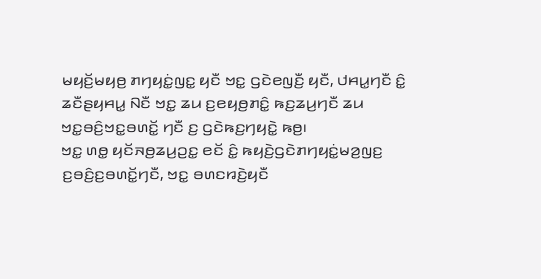ꤗꤟꤢꤩ꤬ꤗꤟꤥ꤬ ꤊꤚꤟꤢꤦ꤭ꤜꤢ꤭ ꤟꤢꤪ ꤠꤢ꤭ ꤞꤢꤧꤕꤜꤢꤪ꤬ ꤟꤢꤪ, ꤓꤌꤣ꤭ꤚꤢꤪ ꤢꤨ꤭ ꤘꤢꤪꤔꤟꤌꤣ꤭ ꤡꤢꤪ ꤠꤢ꤭ ꤘꤣ ꤢ꤬ꤕꤟꤥ꤬ꤊꤢꤨ꤭ ꤒꤢ꤬ꤘꤣ꤬ꤚꤢꤪ ꤘꤣ ꤠꤢ꤭ꤋꤢꤨ꤬ꤠꤢ꤭ꤋꤛꤢꤩ꤭ ꤚꤢꤪ ꤢ꤬ ꤞꤢꤧꤒꤢ꤬ꤚꤟꤢꤧ꤭ ꤒꤥ꤬꤯
ꤠꤢ꤭ ꤛꤥ꤭ ꤟꤢꤩꤏꤥ꤬ꤘꤣ꤬ꤑꤢ꤭ ꤕꤢꤩ ꤢꤨ꤭ ꤒꤟꤢꤧ꤬ꤞꤢꤧꤊꤚꤟꤢꤦ꤭ꤗꤤ꤬ꤜꤢ꤬ ꤢ꤬ꤋꤢꤨ꤬ꤢ꤬ꤋꤛꤢꤩ꤭ꤚꤢꤪ, ꤠꤢ꤭ ꤋꤛꤢꤙꤢꤧ꤬ꤟꤢꤪ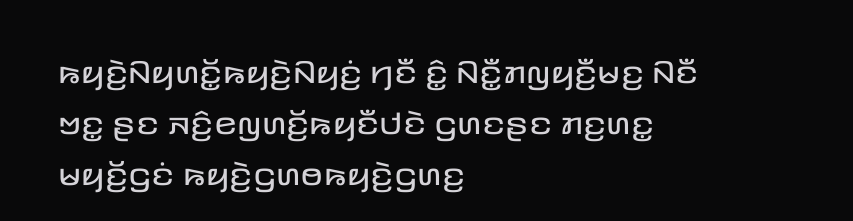ꤒꤟꤢꤧ꤬ꤡꤟꤛꤢꤩ꤭ꤒꤟꤢꤧ꤬ꤡꤟꤢꤦ꤬ ꤚꤢꤪ ꤢꤨ꤭ ꤡꤢꤪ꤭ꤊꤜꤟꤢꤪ꤬ꤗꤢ꤬ ꤡꤢꤪ ꤠꤢ꤭ ꤔꤢ ꤏꤢꤨ꤬ꤕꤜꤛꤢꤩ꤬ꤒꤟꤢꤪꤓꤢꤧ ꤞꤛꤢꤔꤢ ꤊꤢ꤬ꤛꤢ꤭ ꤗꤟꤢꤩ꤬ꤞꤢꤦ ꤒꤟꤢꤧ꤬ꤞꤛꤥꤒꤟꤢꤧ꤬ꤞꤛꤢ꤬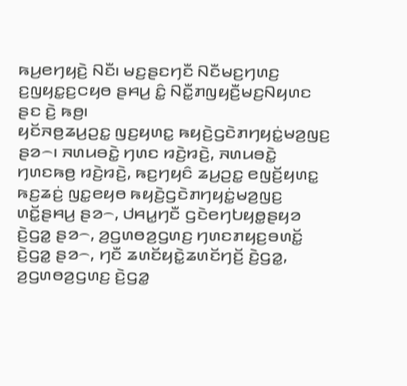ꤒꤣ꤬ꤕꤚꤟꤢꤧ꤬ ꤡꤢꤪ꤯ ꤗꤢ꤬ꤔꤢꤚꤢꤪ ꤡꤢꤪꤗꤢ꤬ꤚꤛꤢ꤬ ꤢ꤬ꤜꤟꤢ꤭ꤢ꤬ꤍꤟꤥ ꤔꤌꤣ꤬ ꤢꤨ꤭ ꤡꤢꤪ꤭ꤊꤜꤟꤢꤪ꤬ꤗꤢ꤬ꤡꤟꤛꤢ ꤔꤢ ꤢꤧ꤬ ꤒꤥ꤬꤯
ꤟꤢꤩꤏꤥ꤬ꤘꤣ꤬ꤑꤢ꤭ ꤜꤢ꤬ꤟꤛꤢ꤭ ꤒꤟꤢꤧ꤬ꤞꤢꤧꤊꤚꤟꤢꤦ꤭ꤗꤤ꤬ꤜꤢ꤬ ꤔꤤ꤮꤯ ꤏꤛꤣꤋꤢꤧ꤭ ꤚꤛꤢ ꤙꤢꤧ꤬ꤙꤢꤧ꤬, ꤏꤛꤣꤋꤢꤧ꤭ ꤚꤛꤢꤒꤥ꤬ ꤙꤢꤧ꤬ꤙꤢꤧ꤬, ꤒꤢ꤬ꤚꤟꤢꤨ ꤘꤣ꤬ꤑꤢ꤭ ꤕꤜꤢꤩ꤬ꤟꤛꤢ꤭ ꤒꤢ꤬ꤘꤢꤦ꤬ ꤜꤢ꤭ꤕꤟꤥ ꤒꤟꤢꤧ꤬ꤞꤢꤧꤊꤚꤟꤢꤦ꤭ꤗꤤ꤬ꤜꤢ꤬ ꤛꤢꤩ꤭ꤔꤌꤣ꤬ ꤔꤤ꤮, ꤓꤌꤣ꤭ꤚꤢꤪ ꤞꤢꤧꤕꤚꤝꤟꤥ꤭ꤔꤟꤤ ꤢꤧ꤬ꤞꤤ꤭ ꤔꤤ꤮, ꤤ꤬ꤞꤛꤥꤤ꤬ꤞꤛꤢ꤬ ꤚꤛꤢꤊꤟꤢ꤬ꤋꤛꤢꤩ꤭ ꤢꤧ꤬ꤞꤤ꤭ ꤔꤤ꤮, ꤚꤢꤪ ꤘꤛꤢꤩꤟꤢꤧ꤭ꤘꤛꤢꤩꤚꤢꤩ꤬ ꤢꤧ꤬ꤞꤤ꤭, ꤤ꤬ꤞꤛꤥꤤ꤬ꤞꤛꤢ꤬ ꤢꤧ꤬ꤞꤤ꤭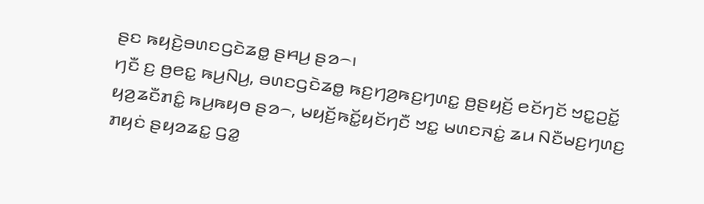ꤔꤢ ꤒꤟꤢꤧ꤬ꤋꤛꤢꤞꤢꤧꤘꤥ꤭ ꤔꤌꤣ꤬ ꤔꤤ꤮꤯
ꤚꤢꤪ ꤢ꤬ ꤥ꤬ꤕꤢ꤭ ꤒꤣ꤬ꤡꤣ꤬, ꤋꤛꤢꤞꤢꤧꤘꤥ꤭ ꤒꤢ꤬ꤚꤤ꤬ꤒꤢ꤬ꤚꤛꤢ꤭ ꤥ꤬ꤔꤟꤢꤩ꤬ ꤕꤢꤩꤚꤢꤩ ꤠꤢ꤭ꤑꤢꤩ꤭ ꤟꤤ꤬ꤘꤢꤪꤊꤢꤨ꤭ ꤒꤣ꤬ꤒꤟꤥ ꤔꤤ꤮, ꤗꤟꤢꤩ꤬ꤒꤢꤩ꤭ꤟꤢꤩꤚꤢꤪ ꤠꤢ꤭ ꤗꤛꤢꤏꤢꤦ꤭ ꤘꤣ ꤡꤢꤪꤗꤢ꤬ꤚꤛꤢ꤬ ꤊꤟꤢꤦ ꤔꤟꤤꤘꤢ꤭ ꤞꤤ꤭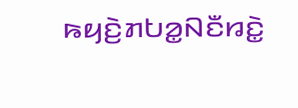ꤒꤟꤢꤧ꤬ꤊꤝꤤ꤭ꤡꤢꤪꤙꤢꤧ꤭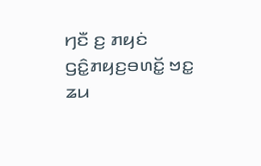ꤚꤢꤪ ꤢ꤬ ꤊꤟꤢꤦ ꤞꤢꤨ꤭ꤊꤟꤢ꤬ꤋꤛꤢꤩ꤭ ꤠꤢ꤭ ꤘꤣ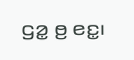ꤞꤤ꤭ ꤥ꤬ ꤕꤢ꤭꤯